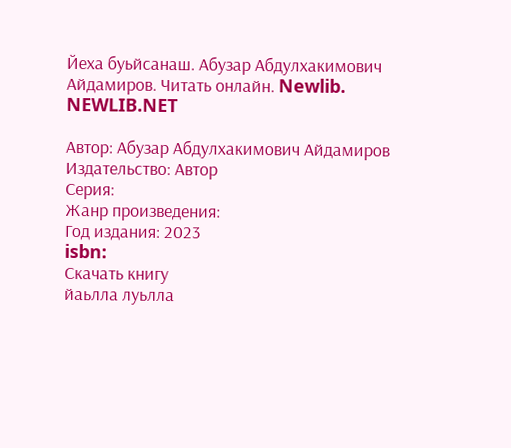Йеха буьйсанаш. Абузар Абдулхакимович Айдамиров. Читать онлайн. Newlib. NEWLIB.NET

Автор: Абузар Абдулхакимович Айдамиров
Издательство: Автор
Серия:
Жанр произведения:
Год издания: 2023
isbn:
Скачать книгу
йаьлла луьлла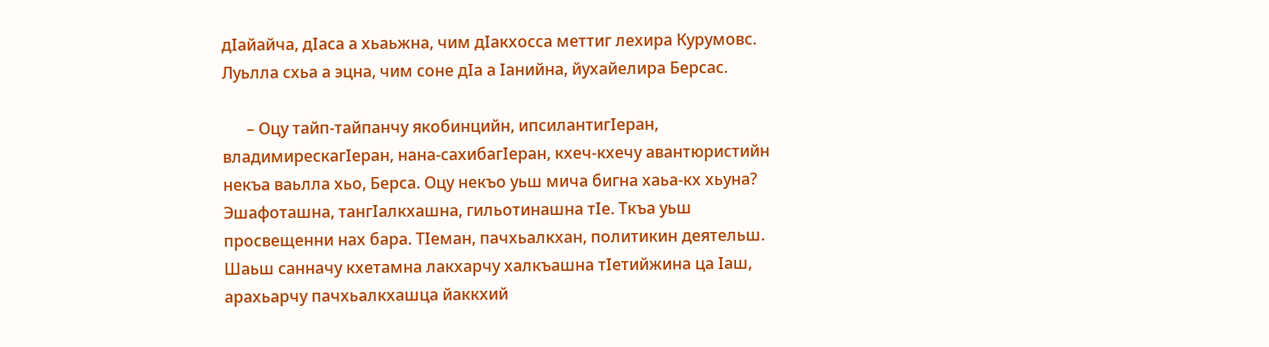дIайайча, дIаса а хьаьжна, чим дIакхосса меттиг лехира Курумовс. Луьлла схьа а эцна, чим соне дIа а Iанийна, йухайелира Берсас.

      – Оцу тайп-тайпанчу якобинцийн, ипсилантигIеран, владимирескагIеран, нана-сахибагIеран, кхеч-кхечу авантюристийн некъа ваьлла хьо, Берса. Оцу некъо уьш мича бигна хаьа-кх хьуна? Эшафоташна, тангIалкхашна, гильотинашна тIе. Ткъа уьш просвещенни нах бара. ТIеман, пачхьалкхан, политикин деятельш. Шаьш санначу кхетамна лакхарчу халкъашна тIетийжина ца Iаш, арахьарчу пачхьалкхашца йаккхий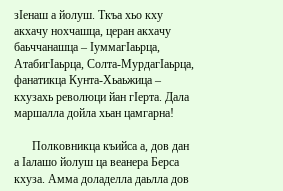зIенаш а йолуш. Ткъа хьо кху акхачу нохчашца, церан акхачу баьччанашца – IуммагIаьрца, АтабигIаьрца, Солта-МурдагIаьрца, фанатикца Кунта-Хьаьжица – кхузахь революци йан гIерта. Дала маршалла дойла хьан цамгарна!

      Полковникца къийса а, дов дан а Iалашо йолуш ца веанера Берса кхуза. Амма доладелла даьлла дов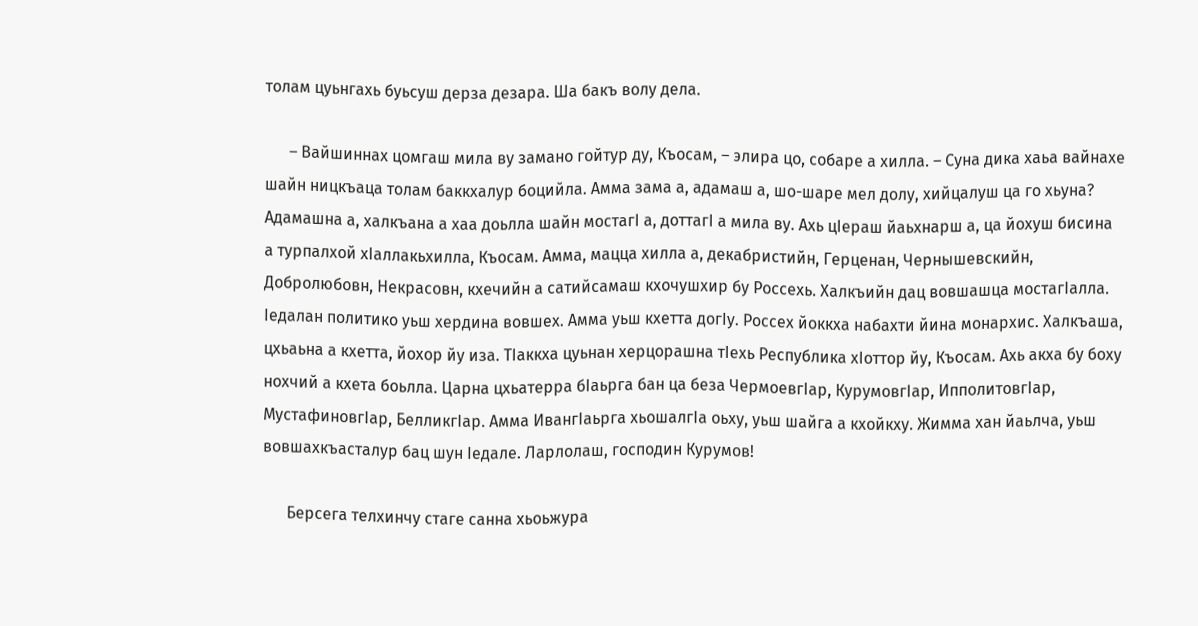толам цуьнгахь буьсуш дерза дезара. Ша бакъ волу дела.

      – Вайшиннах цомгаш мила ву замано гойтур ду, Къосам, – элира цо, собаре а хилла. – Суна дика хаьа вайнахе шайн ницкъаца толам баккхалур боцийла. Амма зама а, адамаш а, шо-шаре мел долу, хийцалуш ца го хьуна? Адамашна а, халкъана а хаа доьлла шайн мостагI а, доттагI а мила ву. Ахь цIераш йаьхнарш а, ца йохуш бисина а турпалхой хIаллакьхилла, Къосам. Амма, мацца хилла а, декабристийн, Герценан, Чернышевскийн, Добролюбовн, Некрасовн, кхечийн а сатийсамаш кхочушхир бу Россехь. Халкъийн дац вовшашца мостагIалла. Iедалан политико уьш хердина вовшех. Амма уьш кхетта догIу. Россех йоккха набахти йина монархис. Халкъаша, цхьаьна а кхетта, йохор йу иза. ТIаккха цуьнан херцорашна тIехь Республика хIоттор йу, Къосам. Ахь акха бу боху нохчий а кхета боьлла. Царна цхьатерра бIаьрга бан ца беза ЧермоевгIар, КурумовгIар, ИпполитовгIар, МустафиновгIар, БелликгIар. Амма ИвангIаьрга хьошалгIа оьху, уьш шайга а кхойкху. Жимма хан йаьлча, уьш вовшахкъасталур бац шун Iедале. Ларлолаш, господин Курумов!

      Берсега телхинчу стаге санна хьоьжура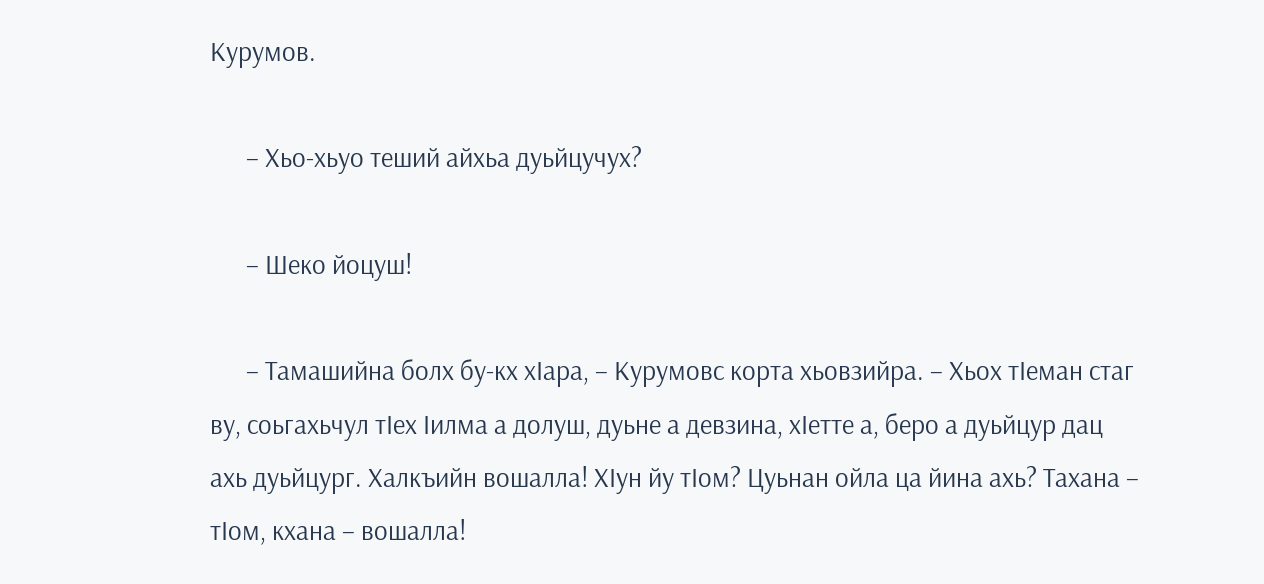Курумов.

      – Хьо-хьуо теший айхьа дуьйцучух?

      – Шеко йоцуш!

      – Тамашийна болх бу-кх хIара, – Курумовс корта хьовзийра. – Хьох тIеман стаг ву, соьгахьчул тIех Iилма а долуш, дуьне а девзина, хIетте а, беро а дуьйцур дац ахь дуьйцург. Халкъийн вошалла! ХIун йу тIом? Цуьнан ойла ца йина ахь? Тахана – тIом, кхана – вошалла!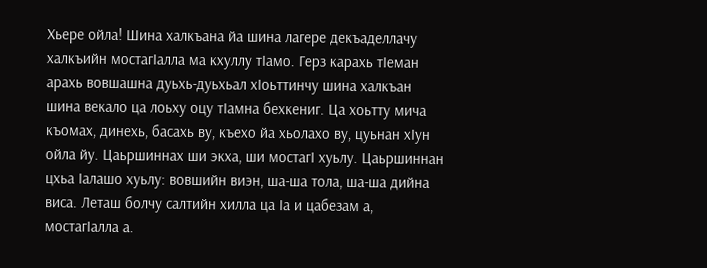Хьере ойла! Шина халкъана йа шина лагере декъаделлачу халкъийн мостагIалла ма кхуллу тIамо. Герз карахь тIеман арахь вовшашна дуьхь-дуьхьал хIоьттинчу шина халкъан шина векало ца лоьху оцу тIамна бехкениг. Ца хоьтту мича къомах, динехь, басахь ву, къехо йа хьолахо ву, цуьнан хIун ойла йу. Цаьршиннах ши экха, ши мостагI хуьлу. Цаьршиннан цхьа Iалашо хуьлу: вовшийн виэн, ша-ша тола, ша-ша дийна виса. Леташ болчу салтийн хилла ца Iа и цабезам а, мостагIалла а.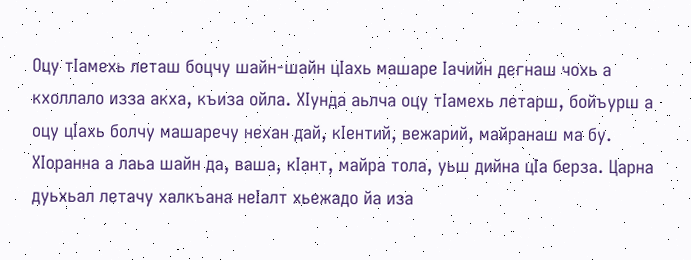Оцу тIамехь леташ боцчу шайн-шайн цIахь машаре Iачийн дегнаш чохь а кхоллало изза акха, къиза ойла. ХIунда аьлча оцу тIамехь летарш, бойъурш а оцу цIахь болчу машаречу нехан дай, кIентий, вежарий, майранаш ма бу. ХIоранна а лаьа шайн да, ваша, кIант, майра тола, уьш дийна цIа берза. Царна дуьхьал летачу халкъана неIалт хьежадо йа иза